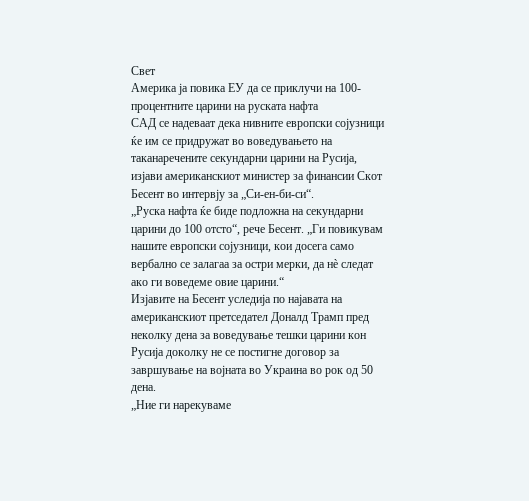Свет
Америка ја повика ЕУ да се приклучи на 100-процентните царини на руската нафта
САД се надеваат дека нивните европски сојузници ќе им се придружат во воведувањето на таканаречените секундарни царини на Русија, изјави американскиот министер за финансии Скот Бесент во интервју за „Си-ен-би-си“.
„Руска нафта ќе биде подложна на секундарни царини до 100 отсто“, рече Бесент. „Ги повикувам нашите европски сојузници, кои досега само вербално се залагаа за остри мерки, да нè следат ако ги воведеме овие царини.“
Изјавите на Бесент уследија по најавата на американскиот претседател Доналд Трамп пред неколку дена за воведување тешки царини кон Русија доколку не се постигне договор за завршување на војната во Украина во рок од 50 дена.
„Ние ги нарекуваме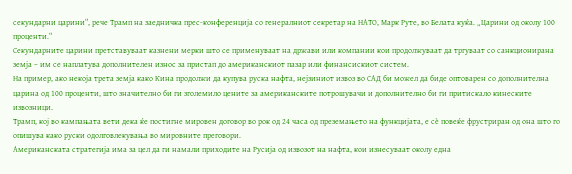секундарни царини“, рече Трамп на заедничка прес-конференција со генералниот секретар на НАТО, Марк Руте, во Белата куќа. „Царини од околу 100 проценти.“
Секундарните царини претставуваат казнени мерки што се применуваат на држави или компании кои продолжуваат да тргуваат со санкционирана земја – им се наплатува дополнителен износ за пристап до американскиот пазар или финансискиот систем.
На пример, ако некоја трета земја како Кина продолжи да купува руска нафта, нејзиниот извоз во САД би можел да биде оптоварен со дополнителна царина од 100 проценти, што значително би ги зголемило цените за американските потрошувачи и дополнително би ги притискало кинеските извозници.
Трамп, кој во кампањата вети дека ќе постигне мировен договор во рок од 24 часа од преземањето на функцијата, е сѐ повеќе фрустриран од она што го опишува како руски одолговлекувања во мировните преговори.
Американската стратегија има за цел да ги намали приходите на Русија од извозот на нафта, кои изнесуваат околу една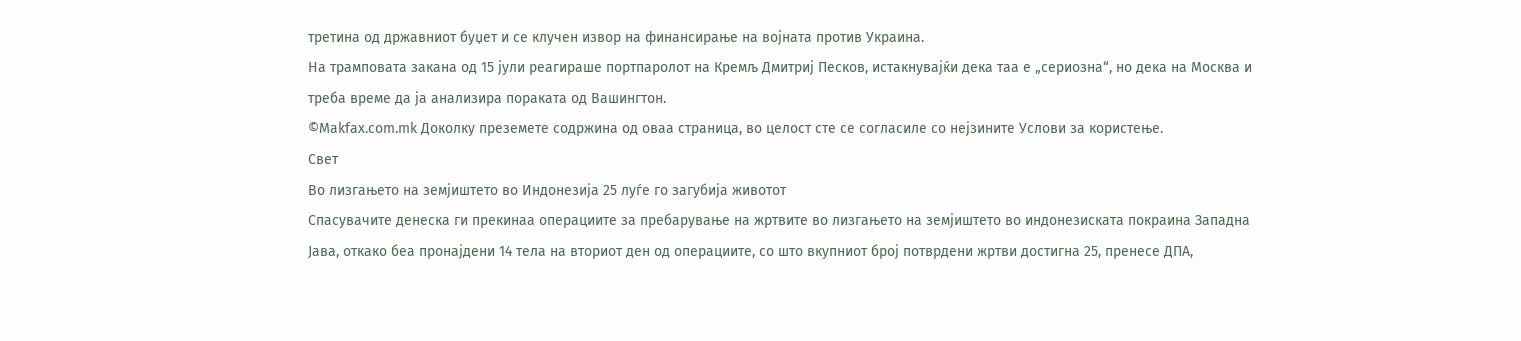третина од државниот буџет и се клучен извор на финансирање на војната против Украина.
На трамповата закана од 15 јули реагираше портпаролот на Кремљ Дмитриј Песков, истакнувајќи дека таа е „сериозна“, но дека на Москва и треба време да ја анализира пораката од Вашингтон.
©Makfax.com.mk Доколку преземете содржина од оваа страница, во целост сте се согласиле со нејзините Услови за користење.
Свет
Во лизгањето на земјиштето во Индонезија 25 луѓе го загубија животот
Спасувачите денеска ги прекинаа операциите за пребарување на жртвите во лизгањето на земјиштето во индонезиската покраина Западна Јава, откако беа пронајдени 14 тела на вториот ден од операциите, со што вкупниот број потврдени жртви достигна 25, пренесе ДПА,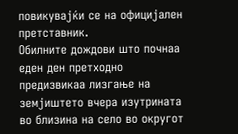повикувајќи се на официјален претставник.
Обилните дождови што почнаа еден ден претходно предизвикаа лизгање на земјиштето вчера изутрината во близина на село во округот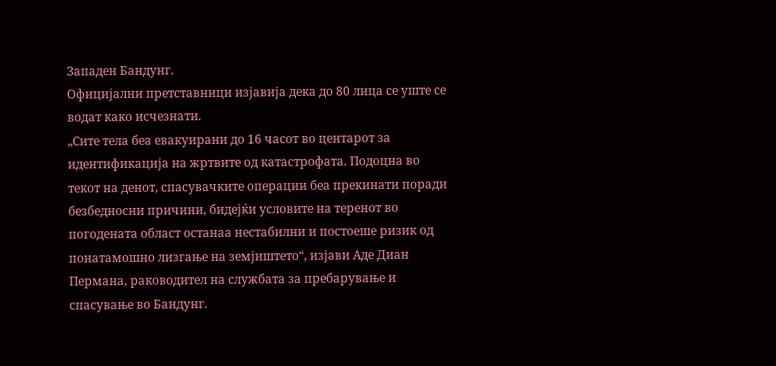Западен Бандунг.
Официјални претставници изјавија дека до 80 лица се уште се водат како исчезнати.
„Сите тела беа евакуирани до 16 часот во центарот за идентификација на жртвите од катастрофата. Подоцна во текот на денот, спасувачките операции беа прекинати поради безбедносни причини, бидејќи условите на теренот во погодената област останаа нестабилни и постоеше ризик од понатамошно лизгање на земјиштето“, изјави Аде Диан Пермана, раководител на службата за пребарување и спасување во Бандунг.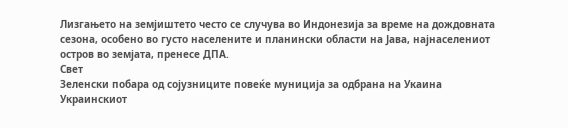Лизгањето на земјиштето често се случува во Индонезија за време на дождовната сезона, особено во густо населените и планински области на Јава, најнаселениот остров во земјата, пренесе ДПА.
Свет
Зеленски побара од сојузниците повеќе муниција за одбрана на Укаина
Украинскиот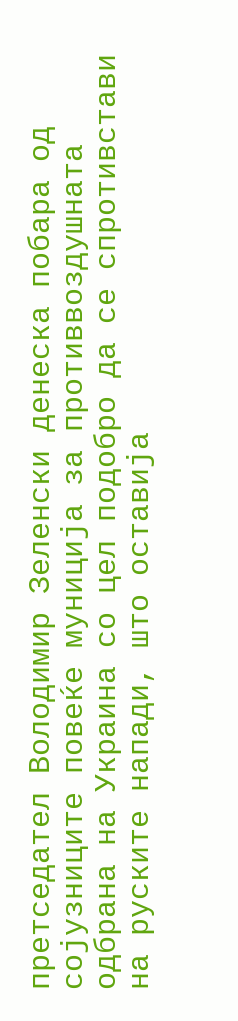претседател Володимир Зеленски денеска побара од сојузниците повеќе муниција за противвоздушната одбрана на Украина со цел подобро да се спротивстави на руските напади, што оставија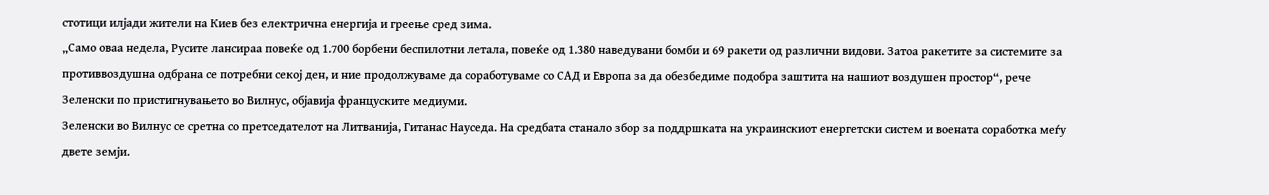стотици илјади жители на Киев без електрична енергија и греење сред зима.
„Само оваа недела, Русите лансираа повеќе од 1.700 борбени беспилотни летала, повеќе од 1.380 наведувани бомби и 69 ракети од различни видови. Затоа ракетите за системите за противвоздушна одбрана се потребни секој ден, и ние продолжуваме да соработуваме со САД и Европа за да обезбедиме подобра заштита на нашиот воздушен простор“, рече Зеленски по пристигнувањето во Вилнус, објавија француските медиуми.
Зеленски во Вилнус се сретна со претседателот на Литванија, Гитанас Науседа. На средбата станало збор за поддршката на украинскиот енергетски систем и воената соработка меѓу двете земји.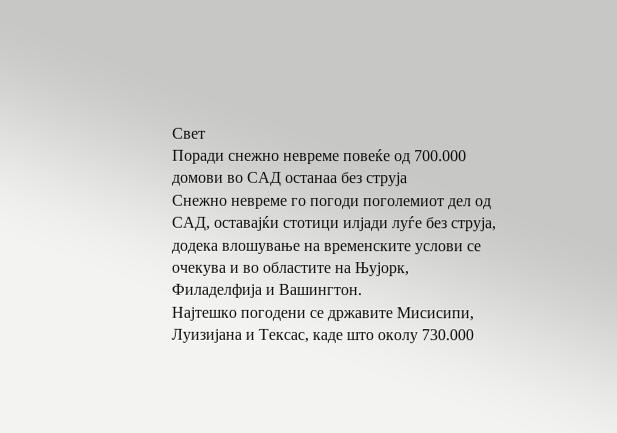Свет
Поради снежно невреме повеќе од 700.000 домови во САД останаа без струја
Снежно невреме го погоди поголемиот дел од САД, оставајќи стотици илјади луѓе без струја, додека влошување на временските услови се очекува и во областите на Њујорк, Филаделфија и Вашингтон.
Најтешко погодени се државите Мисисипи, Луизијана и Тексас, каде што околу 730.000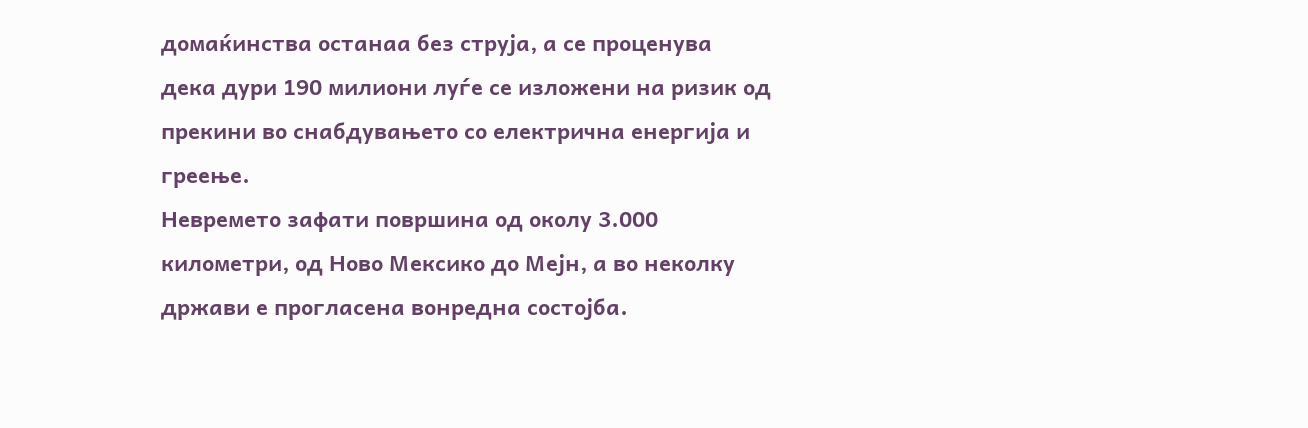домаќинства останаа без струја, а се проценува дека дури 190 милиони луѓе се изложени на ризик од прекини во снабдувањето со електрична енергија и греење.
Невремето зафати површина од околу 3.000 километри, од Ново Мексико до Мејн, а во неколку држави е прогласена вонредна состојба.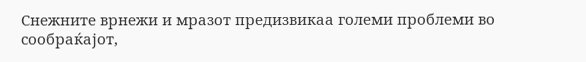Снежните врнежи и мразот предизвикаа големи проблеми во сообраќајот,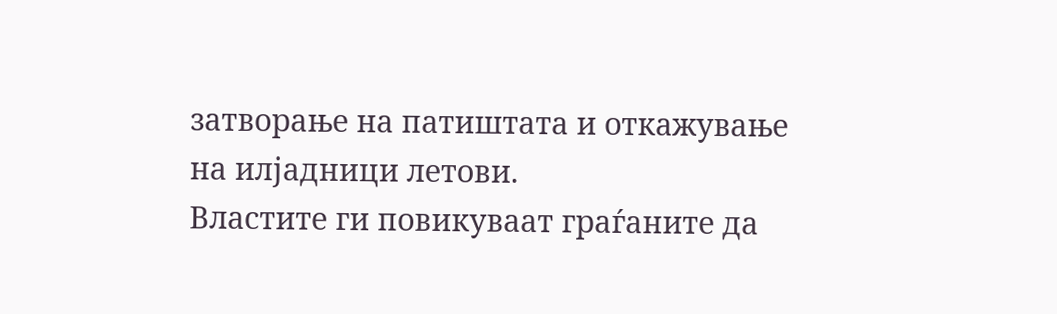затворање на патиштата и откажување на илјадници летови.
Властите ги повикуваат граѓаните да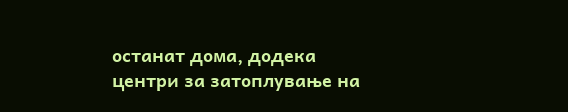останат дома, додека центри за затоплување на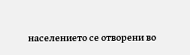населението се отворени во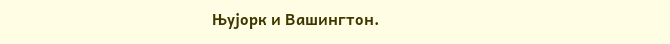Њујорк и Вашингтон.